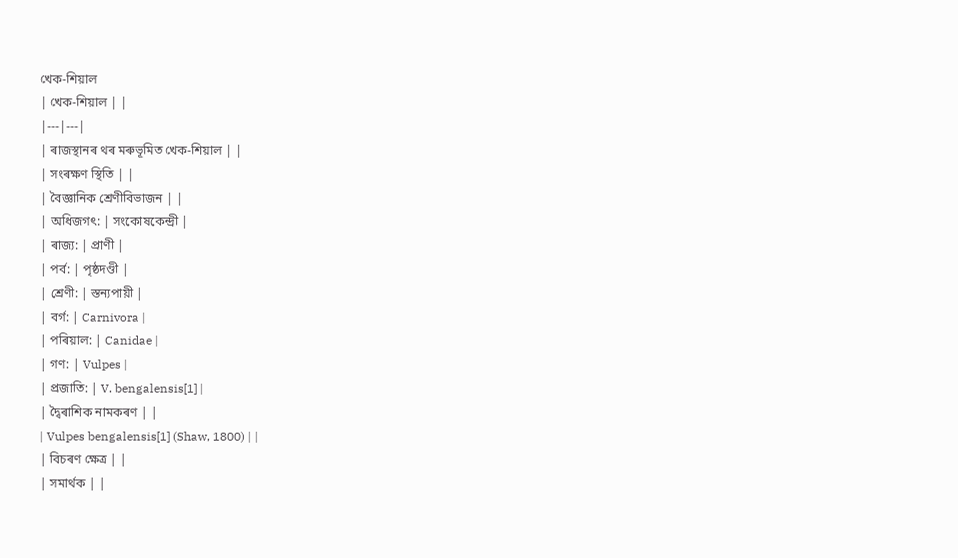খেক-শিয়াল
| খেক-শিয়াল | |
|---|---|
| ৰাজস্থানৰ থৰ মৰুভূমিত খেক-শিয়াল | |
| সংৰক্ষণ স্থিতি | |
| বৈজ্ঞানিক শ্ৰেণীবিভাজন | |
| অধিজগৎ: | সংকোষকেন্দ্ৰী |
| ৰাজ্য: | প্ৰাণী |
| পৰ্ব: | পৃষ্ঠদণ্ডী |
| শ্ৰেণী: | স্তন্যপায়ী |
| বৰ্গ: | Carnivora |
| পৰিয়াল: | Canidae |
| গণ: | Vulpes |
| প্ৰজাতি: | V. bengalensis[1] |
| দ্বৈৰাশিক নামকৰণ | |
| Vulpes bengalensis[1] (Shaw, 1800) | |
| বিচৰণ ক্ষেত্ৰ | |
| সমাৰ্থক | |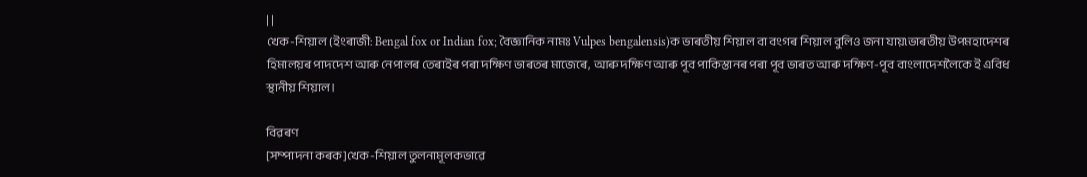| |
খেক-শিয়াল (ইংৰাজী: Bengal fox or Indian fox; বৈজ্ঞানিক নামঃ Vulpes bengalensis)ক ভাৰতীয় শিয়াল বা বংগৰ শিয়াল বুলিও জনা যায়৷ভাৰতীয় উপমহাদেশৰ হিমালয়ৰ পাদদেশ আৰু নেপালৰ তেৰাইৰ পৰা দক্ষিণ ভাৰতৰ মাজেৰে, আৰু দক্ষিণ আৰু পূব পাকিস্তানৰ পৰা পূব ভাৰত আৰু দক্ষিণ-পূব বাংলাদেশলৈকে ই এবিধ স্থানীয় শিয়াল।

বিৱৰণ
[সম্পাদনা কৰক]খেক-শিয়াল তুলনামূলকভাৱে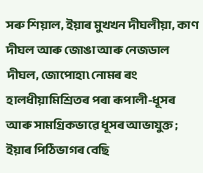সৰু শিয়াল, ইয়াৰ মুখখন দীঘলীয়া, কাণ দীঘল আৰু জোঙা আৰু নেজডাল দীঘল, জোপোহা৷ নোমৰ ৰং হালধীয়ামিশ্ৰিতৰ পৰা ৰূপালী-ধূসৰ আৰু সামগ্ৰিকভাৱে ধূসৰ আভাযুক্ত; ইয়াৰ পিঠিভাগৰ বেছি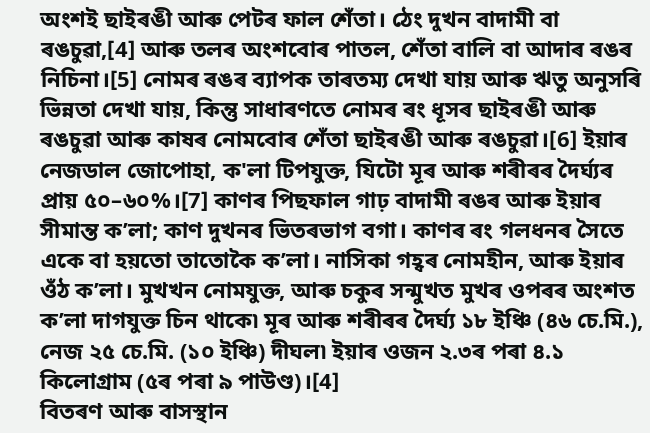অংশই ছাইৰঙী আৰু পেটৰ ফাল শেঁতা। ঠেং দুখন বাদামী বা ৰঙচুৱা,[4] আৰু তলৰ অংশবোৰ পাতল, শেঁতা বালি বা আদাৰ ৰঙৰ নিচিনা।[5] নোমৰ ৰঙৰ ব্যাপক তাৰতম্য দেখা যায় আৰু ঋতু অনুসৰি ভিন্নতা দেখা যায়, কিন্তু সাধাৰণতে নোমৰ ৰং ধূসৰ ছাইৰঙী আৰু ৰঙচুৱা আৰু কাষৰ নোমবোৰ শেঁতা ছাইৰঙী আৰু ৰঙচুৱা।[6] ইয়াৰ নেজডাল জোপোহা, ক'লা টিপযুক্ত, যিটো মূৰ আৰু শৰীৰৰ দৈৰ্ঘ্যৰ প্ৰায় ৫০–৬০%।[7] কাণৰ পিছফাল গাঢ় বাদামী ৰঙৰ আৰু ইয়াৰ সীমান্ত ক’লা; কাণ দুখনৰ ভিতৰভাগ বগা। কাণৰ ৰং গলধনৰ সৈতে একে বা হয়তো তাতোকৈ ক’লা। নাসিকা গহ্বৰ নোমহীন, আৰু ইয়াৰ ওঁঠ ক’লা। মুখখন নোমযুক্ত, আৰু চকুৰ সন্মুখত মুখৰ ওপৰৰ অংশত ক’লা দাগযুক্ত চিন থাকে৷ মূৰ আৰু শৰীৰৰ দৈৰ্ঘ্য ১৮ ইঞ্চি (৪৬ চে.মি.), নেজ ২৫ চে.মি. (১০ ইঞ্চি) দীঘল৷ ইয়াৰ ওজন ২.৩ৰ পৰা ৪.১ কিলোগ্ৰাম (৫ৰ পৰা ৯ পাউণ্ড)।[4]
বিতৰণ আৰু বাসস্থান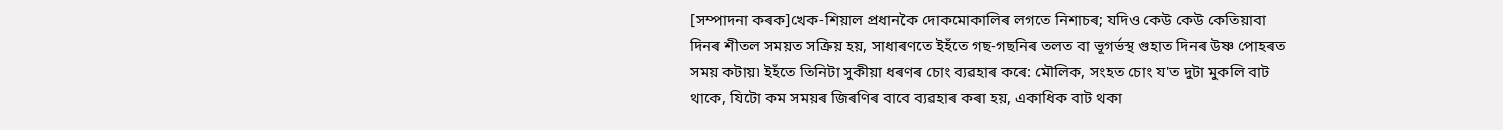[সম্পাদনা কৰক]খেক-শিয়াল প্ৰধানকৈ দোকমোকালিৰ লগতে নিশাচৰ; যদিও কেউ কেউ কেতিয়াবা দিনৰ শীতল সময়ত সক্ৰিয় হয়, সাধাৰণতে ইহঁতে গছ-গছনিৰ তলত বা ভূগৰ্ভস্থ গুহাত দিনৰ উষ্ণ পোহৰত সময় কটায়৷ ইহঁতে তিনিটা সুকীয়া ধৰণৰ চোং ব্যৱহাৰ কৰে: মৌলিক, সংহত চোং য'ত দুটা মুকলি বাট থাকে, যিটো কম সময়ৰ জিৰণিৰ বাবে ব্যৱহাৰ কৰা হয়, একাধিক বাট থকা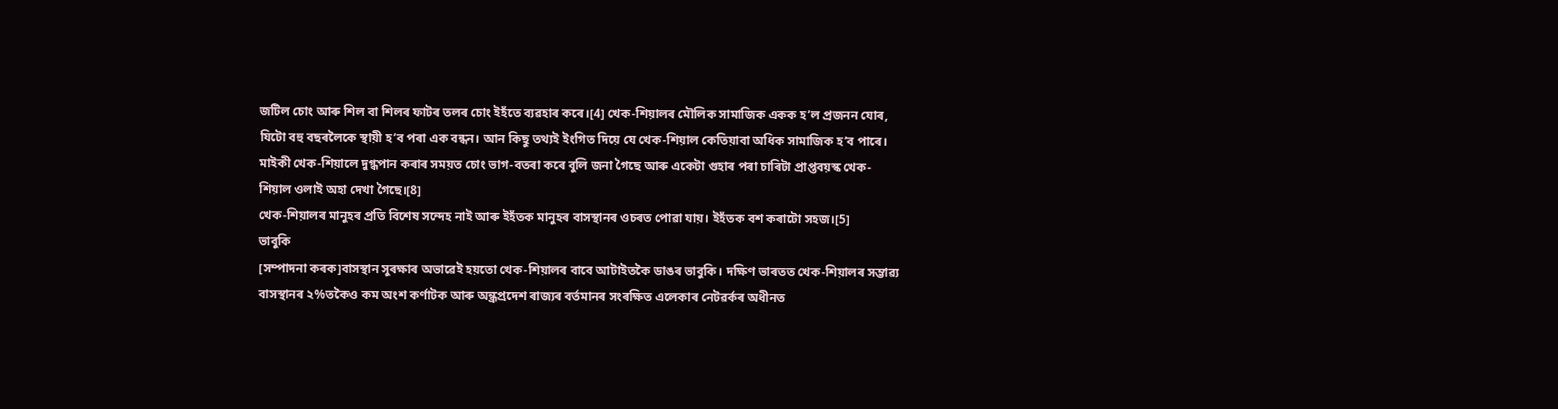জটিল চোং আৰু শিল বা শিলৰ ফাটৰ তলৰ চোং ইহঁতে ব্যৱহাৰ কৰে।[4] খেক-শিয়ালৰ মৌলিক সামাজিক একক হ’ল প্ৰজনন যোৰ, যিটো বহু বছৰলৈকে স্থায়ী হ’ব পৰা এক বন্ধন। আন কিছু তথ্যই ইংগিত দিয়ে যে খেক-শিয়াল কেতিয়াবা অধিক সামাজিক হ’ব পাৰে। মাইকী খেক-শিয়ালে দুগ্ধপান কৰাৰ সময়ত চোং ভাগ-বতৰা কৰে বুলি জনা গৈছে আৰু একেটা গুহাৰ পৰা চাৰিটা প্ৰাপ্তবয়স্ক খেক-শিয়াল ওলাই অহা দেখা গৈছে।[8]
খেক-শিয়ালৰ মানুহৰ প্ৰতি বিশেষ সন্দেহ নাই আৰু ইহঁতক মানুহৰ বাসস্থানৰ ওচৰত পোৱা যায়। ইহঁতক বশ কৰাটো সহজ।[5]
ভাবুকি
[সম্পাদনা কৰক]বাসস্থান সুৰক্ষাৰ অভাৱেই হয়তো খেক-শিয়ালৰ বাবে আটাইতকৈ ডাঙৰ ভাবুকি। দক্ষিণ ভাৰতত খেক-শিয়ালৰ সম্ভাৱ্য বাসস্থানৰ ২%তকৈও কম অংশ কৰ্ণাটক আৰু অন্ধ্ৰপ্ৰদেশ ৰাজ্যৰ বৰ্তমানৰ সংৰক্ষিত এলেকাৰ নেটৱৰ্কৰ অধীনত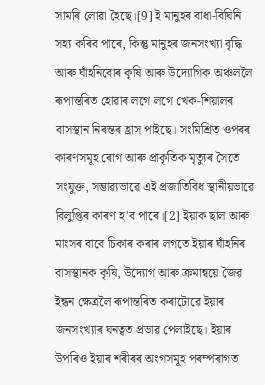সামৰি লোৱা হৈছে।[9] ই মানুহৰ বাধা-বিঘিনি সহ্য কৰিব পাৰে, কিন্তু মানুহৰ জনসংখ্যা বৃদ্ধি আৰু ঘাঁহনিবোৰ কৃষি আৰু উদ্যোগিক অঞ্চললৈ ৰূপান্তৰিত হোৱাৰ লগে লগে খেক-শিয়ালৰ বাসস্থান নিৰন্তৰ হ্ৰাস পাইছে। সংমিশ্ৰিত ওপৰৰ কাৰণসমূহ ৰোগ আৰু প্ৰাকৃতিক মৃত্যুৰ সৈতে সংযুক্ত, সম্ভাৱ্যভাৱে এই প্ৰজাতিবিধ স্থানীয়ভাৱে বিলুপ্তিৰ কাৰণ হ'ব পাৰে।[2] ইয়াক ছাল আৰু মাংসৰ বাবে চিকাৰ কৰাৰ লগতে ইয়াৰ ঘাঁহনিৰ বাসস্থানক কৃষি, উদ্যোগ আৰু ক্ৰমান্বয়ে জৈৱ ইন্ধন ক্ষেত্ৰলৈ ৰূপান্তৰিত কৰাটোৱে ইয়াৰ জনসংখ্যাৰ ঘনত্বত প্ৰভাৱ পেলাইছে। ইয়াৰ উপৰিও ইয়াৰ শৰীৰৰ অংগসমূহ পৰম্পৰাগত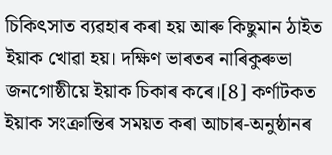চিকিৎসাত ব্যৱহাৰ কৰা হয় আৰু কিছুমান ঠাইত ইয়াক খোৱা হয়। দক্ষিণ ভাৰতৰ নাৰিকুৰুভা জনগোষ্ঠীয়ে ইয়াক চিকাৰ কৰে।[8] কৰ্ণাটকত ইয়াক সংক্ৰান্তিৰ সময়ত কৰা আচাৰ-অনুষ্ঠানৰ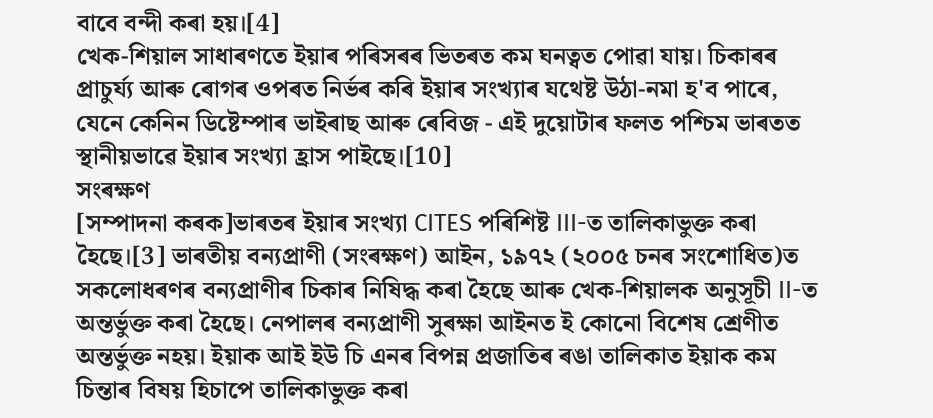বাবে বন্দী কৰা হয়।[4]
খেক-শিয়াল সাধাৰণতে ইয়াৰ পৰিসৰৰ ভিতৰত কম ঘনত্বত পোৱা যায়। চিকাৰৰ প্ৰাচুৰ্য্য আৰু ৰোগৰ ওপৰত নিৰ্ভৰ কৰি ইয়াৰ সংখ্যাৰ যথেষ্ট উঠা-নমা হ'ব পাৰে, যেনে কেনিন ডিষ্টেম্পাৰ ভাইৰাছ আৰু ৰেবিজ - এই দুয়োটাৰ ফলত পশ্চিম ভাৰতত স্থানীয়ভাৱে ইয়াৰ সংখ্যা হ্ৰাস পাইছে।[10]
সংৰক্ষণ
[সম্পাদনা কৰক]ভাৰতৰ ইয়াৰ সংখ্যা CITES পৰিশিষ্ট III-ত তালিকাভুক্ত কৰা হৈছে।[3] ভাৰতীয় বন্যপ্ৰাণী (সংৰক্ষণ) আইন, ১৯৭২ (২০০৫ চনৰ সংশোধিত)ত সকলোধৰণৰ বন্যপ্ৰাণীৰ চিকাৰ নিষিদ্ধ কৰা হৈছে আৰু খেক-শিয়ালক অনুসূচী II-ত অন্তৰ্ভুক্ত কৰা হৈছে। নেপালৰ বন্যপ্ৰাণী সুৰক্ষা আইনত ই কোনো বিশেষ শ্ৰেণীত অন্তৰ্ভুক্ত নহয়। ইয়াক আই ইউ চি এনৰ বিপন্ন প্ৰজাতিৰ ৰঙা তালিকাত ইয়াক কম চিন্তাৰ বিষয় হিচাপে তালিকাভুক্ত কৰা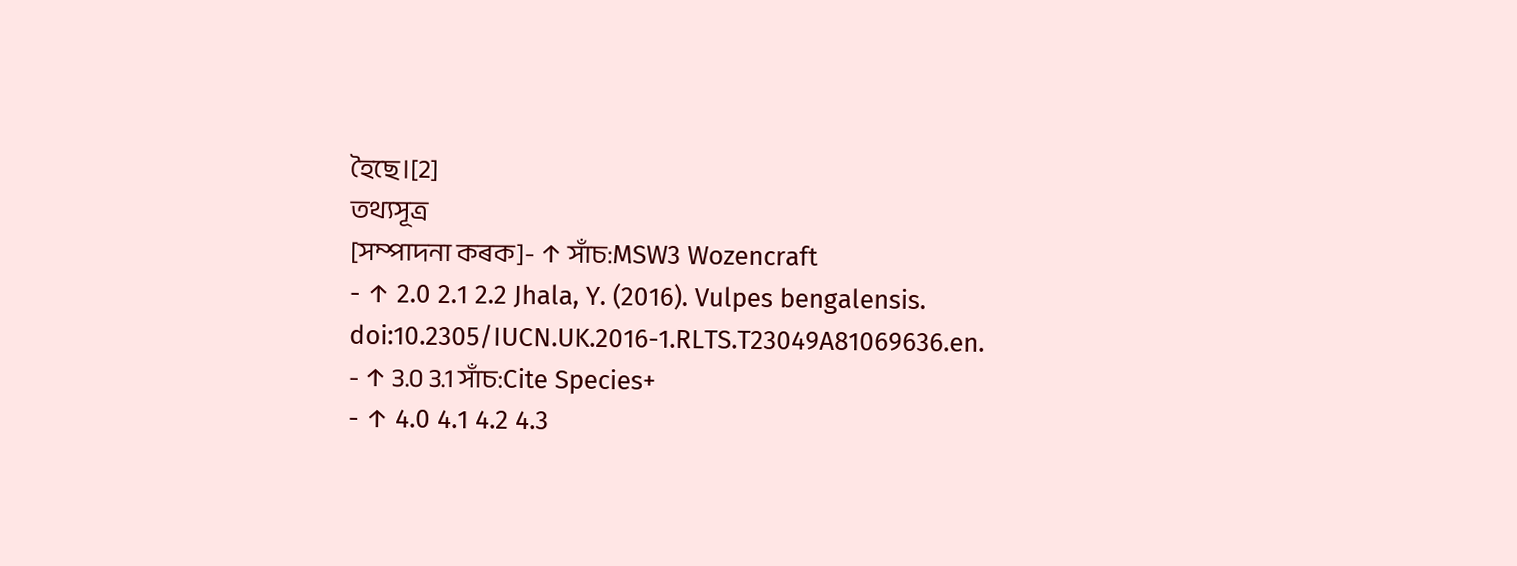হৈছে।[2]
তথ্যসূত্ৰ
[সম্পাদনা কৰক]- ↑ সাঁচ:MSW3 Wozencraft
- ↑ 2.0 2.1 2.2 Jhala, Y. (2016). Vulpes bengalensis. doi:10.2305/IUCN.UK.2016-1.RLTS.T23049A81069636.en.
- ↑ 3.0 3.1 সাঁচ:Cite Species+
- ↑ 4.0 4.1 4.2 4.3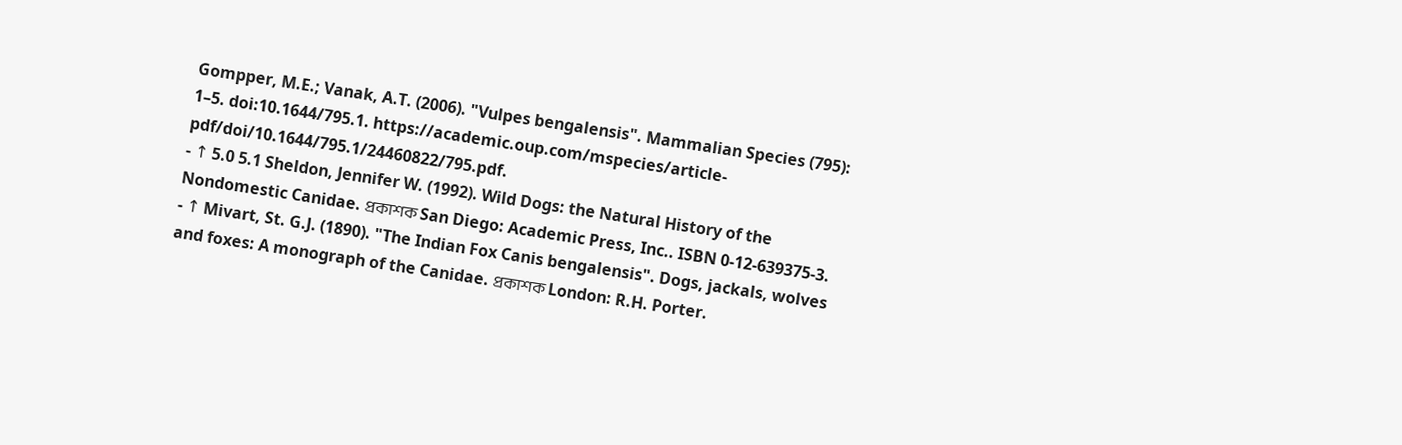Gompper, M.E.; Vanak, A.T. (2006). "Vulpes bengalensis". Mammalian Species (795): 1–5. doi:10.1644/795.1. https://academic.oup.com/mspecies/article-pdf/doi/10.1644/795.1/24460822/795.pdf.
- ↑ 5.0 5.1 Sheldon, Jennifer W. (1992). Wild Dogs: the Natural History of the Nondomestic Canidae. প্ৰকাশক San Diego: Academic Press, Inc.. ISBN 0-12-639375-3.
- ↑ Mivart, St. G.J. (1890). "The Indian Fox Canis bengalensis". Dogs, jackals, wolves and foxes: A monograph of the Canidae. প্ৰকাশক London: R.H. Porter.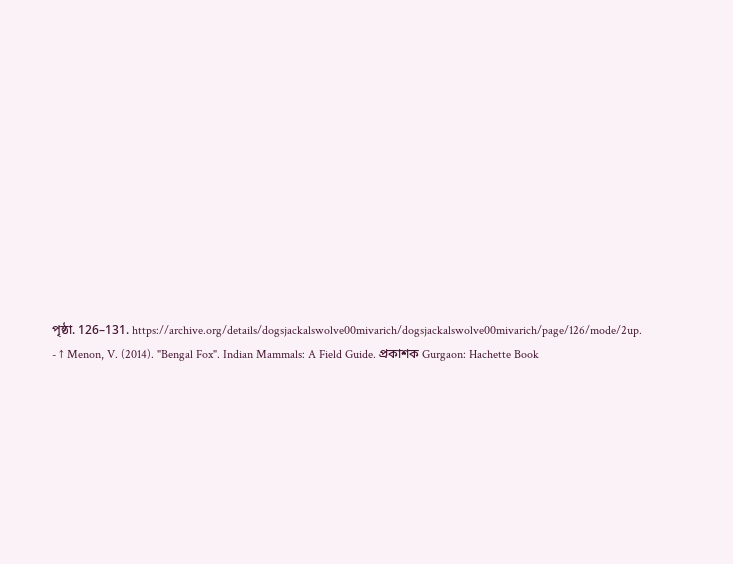পৃষ্ঠা. 126–131. https://archive.org/details/dogsjackalswolve00mivarich/dogsjackalswolve00mivarich/page/126/mode/2up.
- ↑ Menon, V. (2014). "Bengal Fox". Indian Mammals: A Field Guide. প্ৰকাশক Gurgaon: Hachette Book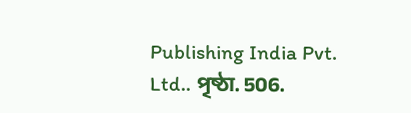Publishing India Pvt. Ltd.. পৃষ্ঠা. 506.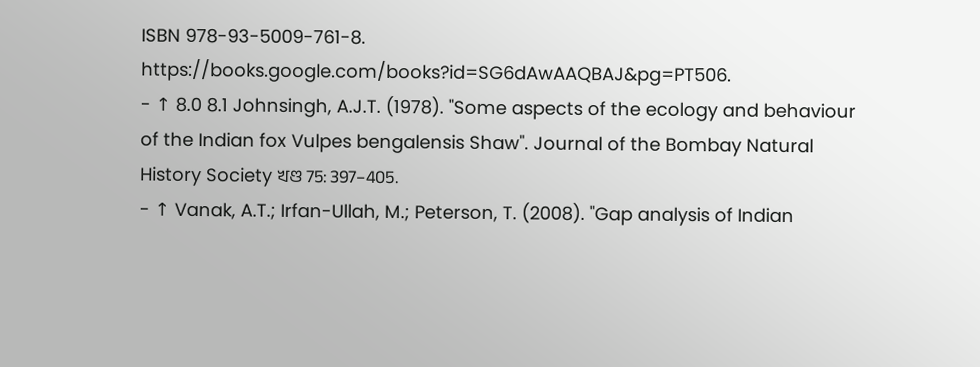ISBN 978-93-5009-761-8. https://books.google.com/books?id=SG6dAwAAQBAJ&pg=PT506.
- ↑ 8.0 8.1 Johnsingh, A.J.T. (1978). "Some aspects of the ecology and behaviour of the Indian fox Vulpes bengalensis Shaw". Journal of the Bombay Natural History Society খণ্ড 75: 397–405.
- ↑ Vanak, A.T.; Irfan-Ullah, M.; Peterson, T. (2008). "Gap analysis of Indian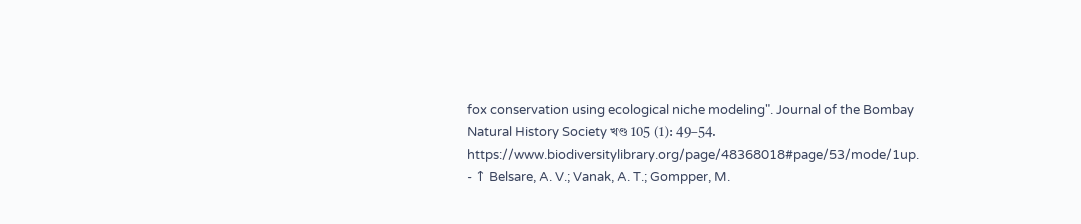fox conservation using ecological niche modeling". Journal of the Bombay Natural History Society খণ্ড 105 (1): 49–54. https://www.biodiversitylibrary.org/page/48368018#page/53/mode/1up.
- ↑ Belsare, A. V.; Vanak, A. T.; Gompper, M.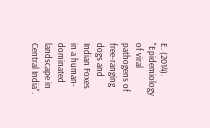E. (2014). "Epidemiology of viral pathogens of free-ranging dogs and Indian Foxes in a human-dominated landscape in Central India".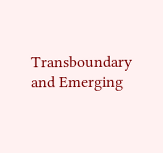Transboundary and Emerging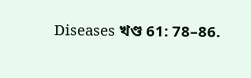Diseases খণ্ড 61: 78–86.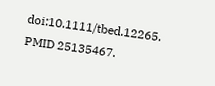doi:10.1111/tbed.12265. PMID 25135467.